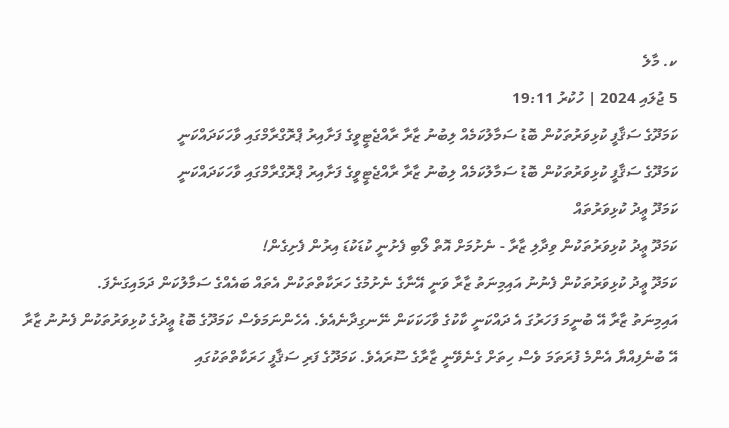ކ. މާލެ
5 ޖުލައި 2024 | ހުކުރު 19:11
ކަމަދޫގެ ސަޤާފީ ކުޅިވަރުތަކުން ބޮޑު ސަމާލުކަމެއް ލިބުނު ޒާރާ ރާއްޖެޓީވީގެ ފަށާއިރު ޕްރޮގްރާމްގައި ވާހަކަދައްކަނީ
ކަމަދޫގެ ސަޤާފީ ކުޅިވަރުތަކުން ބޮޑު ސަމާލުކަމެއް ލިބުނު ޒާރާ ރާއްޖެޓީވީގެ ފަށާއިރު ޕްރޮގްރާމްގައި ވާހަކަދައްކަނީ
ކަމަދޫ ޢީދު ކުޅިވަރުތައް
ކަމަދޫ ޢީދު ކުޅިވަރުތަކުން ވިދާލި ޒާރާ - ނެށުމަށް އޮތް ލޯބި ފެށުނީ ކުޑަކުޑަ އިރުން ފެށިގެން!
ކަމަދޫ ޢީދު ކުޅިވަރުތަކުން ފެނުނު އައިމިނަތު ޒާރާ ވަނީ އޭނާގެ ނެށުމުގެ ހަރަކާތްތަކުން އެތައް ބައެއްގެ ސަމާލުކަން ދަމައިގަނެފަ.
އައިމިނަތު ޒާރާ އޭ ބުނީމަ ފަހަރުގަ އެ ދައްކަނީ ކާކުގެ ވާހަކަކަން ނޭނގިދާނެއެވެ. އެހެންނަމަވެސް ކަމަދޫގެ ބޮޑު ޢީދުގެ ކުޅިވަރުތަކުން ފެނުނު ޒާރާ އޭ ބުނެފިއްޔާ އެންމެ ފުރަތަމަ ވެސް ހިތަށް ގެނެވޭނީ ޒާރާގެ ސޫރައެވެ. ކަމަދޫގެ ފަރި ސަޤާފީ ހަރަކާތްތަކުގައި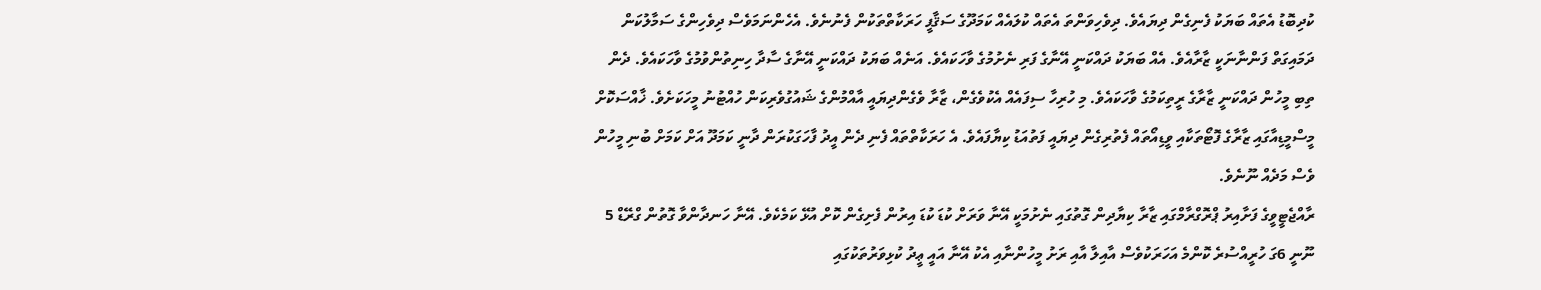ކުދިބޮޑު އެތައް ބަޔަކު ފެނިގެން ދިޔައެވެ. ދިވެހިވަންތަ އެތައް ކުލައެއް ކަމަދޫގެ ސަޤާފީ ހަރަކާތްތަކުން ފެނުނެވެ. އެހެންނަމަވެސް ދިވެހިންގެ ސަމާލުކަން ދަމައިގަތް ފަންނާނަކީ ޒާރާއެވެ. އެއް ބަޔަކު ދައްކަނީ އޭނާގެ ފަރި ނެށުމުގެ ވާހަކައެވެ. އަނެއް ބަޔަކު ދައްކަނީ އޭނާގެ ސާދާ ހިނިތުންވުމުގެ ވާހަކައެވެ. ދެން ތިބި މީހުން ދައްކަނީ ޒާރާގެ ރީތިކަމުގެ ވާހަކައެވެ. މި ހުރިހާ ސިފައެއް އެކުވެގެން، ޒާރާ ވެގެންދިޔައީ އާއްމުންގެ ޝައުގުވެރިކަން ހުއްޓުނު މީހަކަށެވެ. ޚާއްސަކޮށް މީސްމީޑިއާގައި ޒާރާގެ ފޮޓޯތަކާއި ވީޑިއޯތައް ފެތުރިގެން ދިޔައީ ފަތުއަޑު ކިޔާފައެވެ. އެ ހަރަކާތްތައް ފެނި ދެން އީދު ފާހަގަކުރަން ދާނީ ކަމަދޫ އަށް ކަމަށް ބުނި މީހުން ވެސް މަދެއް ނޫނެވެ.
ރާއްޖެޓީވީގެ ފަށާއިރު ޕްރޮގްރާމްގައި ޒާރާ ކިޔާދިން ގޮތުގައި ނެށުމަކީ އޭނާ ވަރަށް ކުޑަ ކުޑަ އިރުން ފެށިގެން ކޮށް އުޅޭ ކަމެކެވެ. އޭނާ ހަނދާންވާ ގޮތުން ގްރޭޑް 5 ނޫނީ 6ގަ ހުރީއްސުރެ ކޮންމެ އަހަރަކުވެސް އާއިލާ އާއި ރަށު މީހުންނާއި އެކު އޭނާ އައީ ޢީދު ކުޅިވަރުތަކުގައި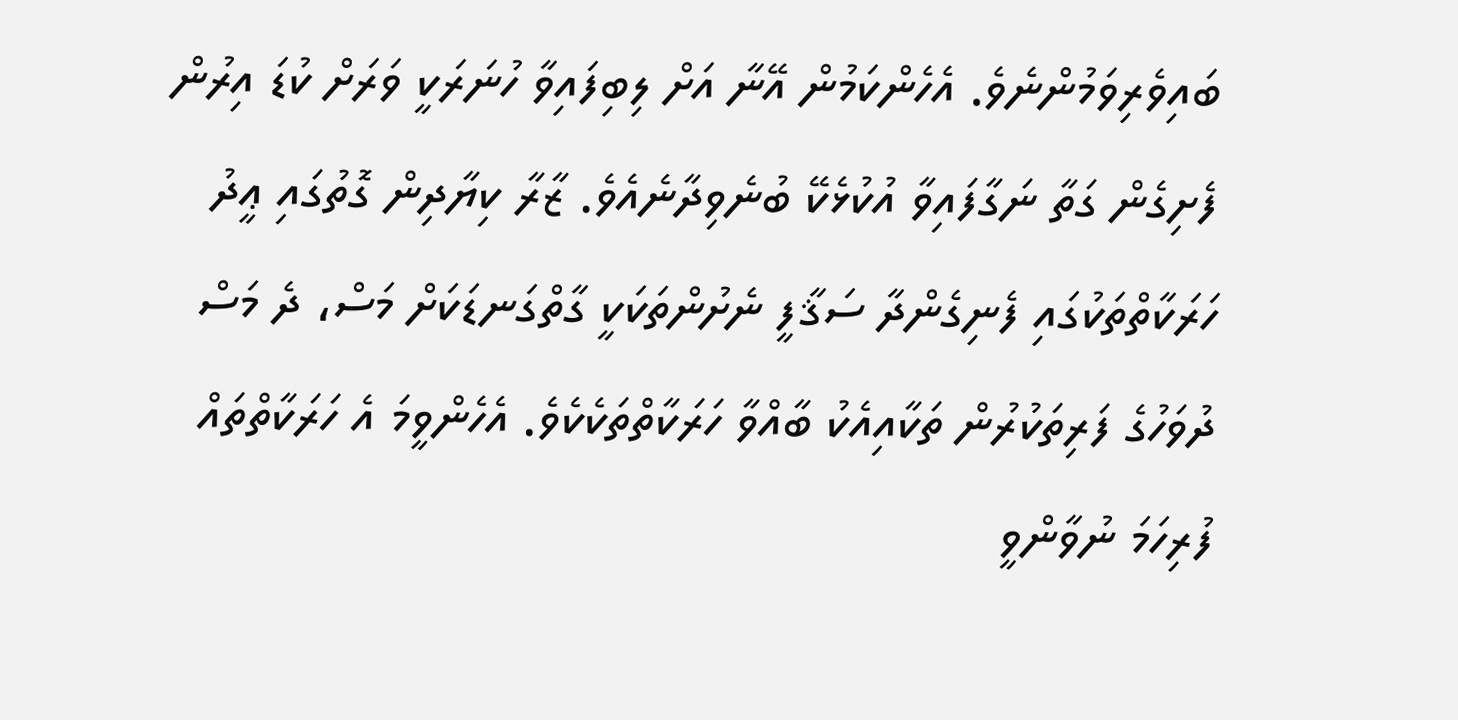ބައިވެރިވަމުންނެވެ. އެހެންކަމުން އޭނާ އަށް ލިބިފައިވާ ހުނަރަކީ ވަރަށް ކުޑަ އިރުން ފެށިގެން ގަތާ ނަގާފައިވާ އުކުޅެކޭ ބުނެވިދާނެއެވެ. ޒާރާ ކިޔާދިން ގޮތުގައި ޢީދު ހަރަކާތްތަކުގައި ފެނިގެންދާ ސަޤާފީ ނެށުންތަކަކީ ގާތްގަނޑަކަށް މަސް، ދެ މަސް ދުވަހުގެ ފަރިތަކުރުން ތަކާއިއެކު ބާއްވާ ހަރަކާތްތަކެކެވެ. އެހެންވީމަ އެ ހަރަކާތްތައް ފުރިހަމަ ނުވާންވީ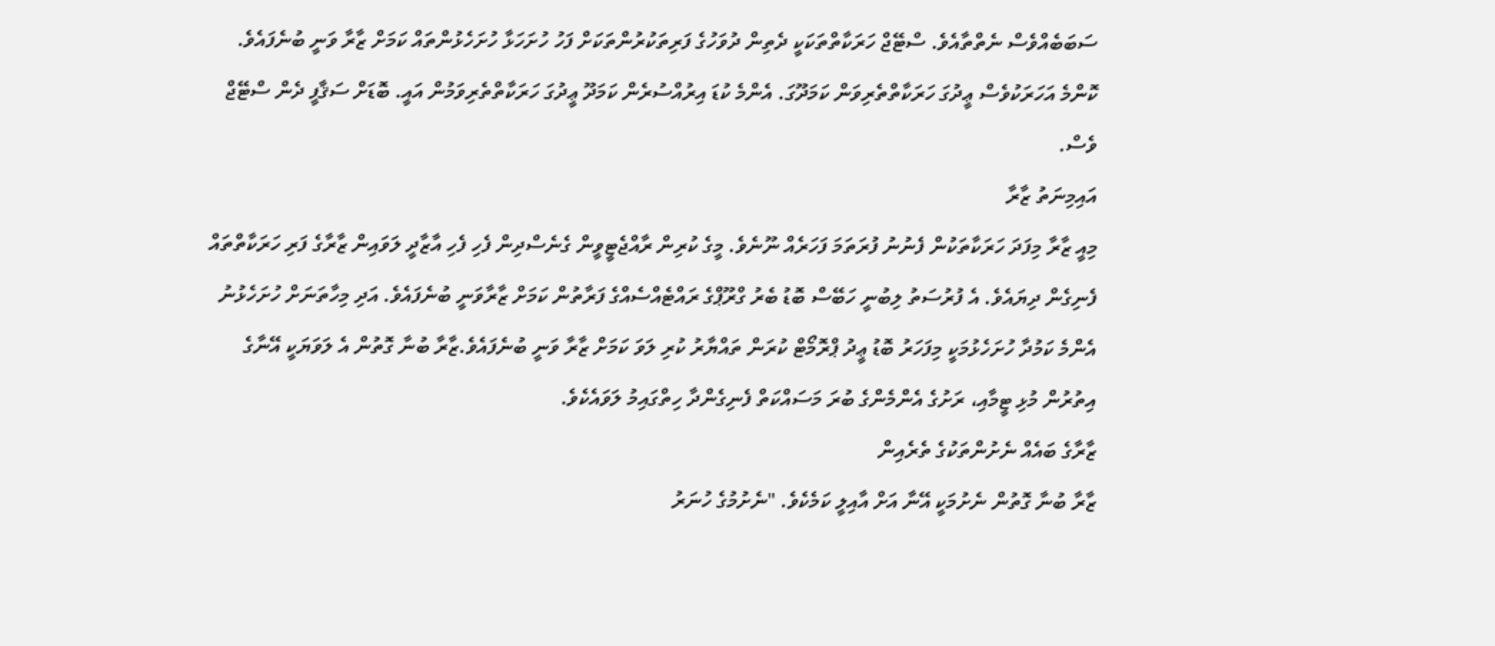ސަބަބެއްވެސް ނެތްތާއެވެ. ސްޓޭޖް ހަރަކާތްތަކަކީ ދެތިން ދުވަހުގެ ފަރިތަކުރުންތަކަށް ފަހު ހުށަހަޅާ ހުށަހެޅުންތައް ކަމަށް ޒާރާ ވަނީ ބުނެފައެވެ.
ކޮންމެ އަހަރަކުވެސް ޢީދުގަ ހަރަކާތްތެރިވަން ކަމަދޫގަ. އެންމެ ކުޑަ އިރުއްސުރެން ކަމަދޫ ޢީދުގަ ހަރަކާތްތެރިވަމުން އައީ. ބޮޑަށް ސަޤާފީ ދެން ސްޓޭޖް ވެސް.
އައިމިނަތު ޒާރާ
މިއީ ޒާރާ މިފަދަ ހަރަކާތަކުން ފެނުނު ފުރަތަމަ ފަހަރެއް ނޫނެވެ. މީގެ ކުރިން ރާއްޖެޓީވީން ގެނެސްދިން ފެހި ފެހި އާޒާދީ ލަވައިން ޒާރާގެ ފަރި ހަރަކާތްތައް ފެނިގެން ދިޔައެވެ. އެ ފުރުސަތު ލިބުނީ ހަބޭސް ބޮޑު ބެރު ގްރޫޕްގެ ރައްޓެއްސެއްގެ ފަރާތުން ކަމަށް ޒާރާވަނީ ބުނެފައެވެ. އަދި މިހާތަނަށް ހުށަހެޅުނު އެންމެ ކަމުދާ ހުށަހެޅުމަކީ މިފަހަރު ބޮޑު ޢީދު ޕްރޮމޯޓް ކުރަން ތައްޔާރު ކުރި ލަވަ ކަމަށް ޒާރާ ވަނީ ބުނެފައެވެ.ޒާރާ ބުނާ ގޮތުން އެ ލަވަޔަކީ އޭނާގެ އިތުރުން މުޅި ޓީމާއި، ރަށުގެ އެންމެންގެ ބުރަ މަސައްކަތް ފެނިގެންދާ ހިތްގައިމު ލަވައެކެވެ.
ޒާރާގެ ބައެއް ނެށުންތަކުގެ ތެރެއިން
ޒާރާ ބުނާ ގޮތުން ނެށުމަކީ އޭނާ އަށް އާއިލީ ކަމެކެވެ. "ނެށުމުގެ ހުނަރު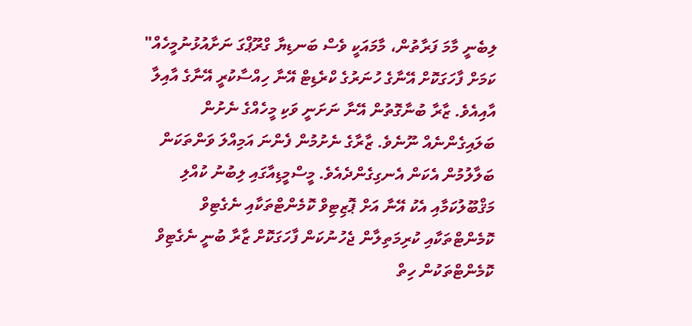ލިބެނީ މާމަ ފަރާތުން، މާމައަކީ ވެސް ބަނޑިޔާ ގްރޫޕްގަ ނަށާއުޅުނުމީހެއް" ކަމަށް ފާހަގަކޮށް އޭނާގެ ހުނަރުގެ ކްރެޑިޓް އޭނާ ހިއްސާކުރީ އޭނާގެ އާއިލާ އާއިއެވެ. ޒާރާ ބުނާގޮތުން އޭނާ ނަށަނީ ވަކި މީހެއްގެ ނެށުން ބަލައިގެންނެއް ނޫނެވެ. ޒާރާގެ ނެށުމުން ފެންނަ އަމިއްލަ ވަންތަކަން ބަލާލުމުން އެކަން އެނގިގެންދެއެވެ. މީސްމީޑިއާގައި ލިބުނު ކުއްލި މަޤްބޫލުކަމާއި އެކު އޭނާ އަށް ޕޮޒިޓިވް ކޮމެންޓްތަކާއި ނެގެޓިވް ކޮމެންޓްތަކާއި ކުރިމަތިލާން ޖެހުނުކަން ފާހަގަކޮށް ޒާރާ ބުނީ ނެގެޓިވް ކޮމެންޓްތަކުން ހިތް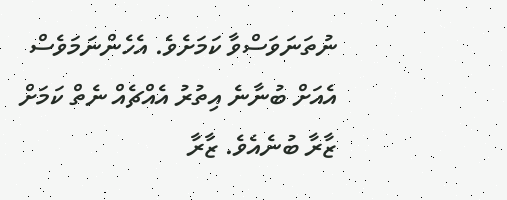ނުތަނަވަސްވާ ކަމަށެވެ. އެހެންނަމަވެސް އެއަށް ބުނާނެ އިތުރު އެއްޗެއް ނެތް ކަމަށް ޒާރާ ބުނެއެވެ. ޒާރާ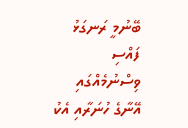ބޭނުމީ ރަނގަޅު ފައްސި ވިސްނުމެއްގައި އޭނާގެ ހުނަރާއި އެކު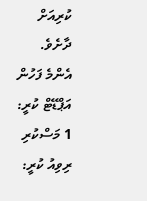ކުރިއަށް ދާށެވެ.
އެންމެ ފަހުން އަޕްޑޭޓް ކުރީ: 1 މަސްކުރި
ރިވިއު ކުރީ: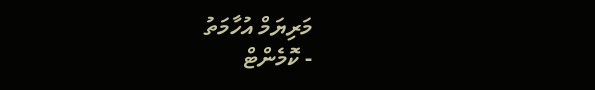މަރިޔަމް އުހާމަތު
- ކޮމެންޓް